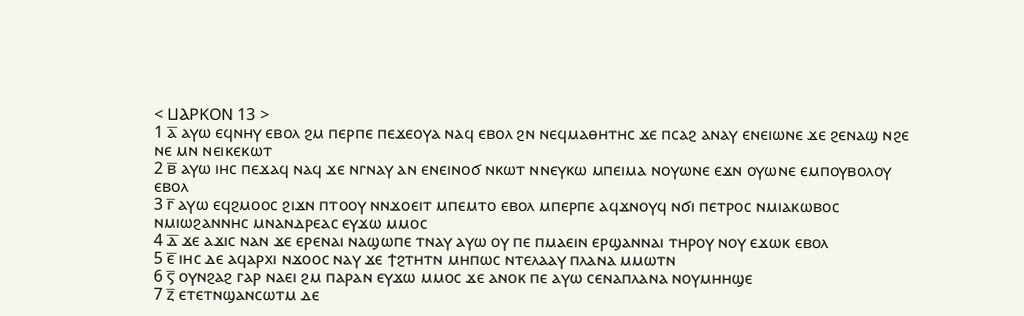< ⳘⲀⲢⲔⲞⲚ 13 >
1 ⲁ̅ ⲁⲩⲱ ⲉϥⲛⲏⲩ ⲉⲃⲟⲗ ϩⲙ ⲡⲉⲣⲡⲉ ⲡⲉϫⲉⲟⲩⲁ ⲛⲁϥ ⲉⲃⲟⲗ ϩⲛ ⲛⲉϥⲙⲁⲑⲏⲧⲏⲥ ϫⲉ ⲡⲥⲁϩ ⲁⲛⲁⲩ ⲉⲛⲉⲓⲱⲛⲉ ϫⲉ ϩⲉⲛⲁϣ ⲛϩⲉ ⲛⲉ ⲙⲛ ⲛⲉⲓⲕⲉⲕⲱⲧ
2 ⲃ̅ ⲁⲩⲱ ⲓⲏⲥ ⲡⲉϫⲁϥ ⲛⲁϥ ϫⲉ ⲛⲅⲛⲁⲩ ⲁⲛ ⲉⲛⲉⲓⲛⲟϭ ⲛⲕⲱⲧ ⲛⲛⲉⲩⲕⲱ ⲙⲡⲉⲓⲙⲁ ⲛⲟⲩⲱⲛⲉ ⲉϫⲛ ⲟⲩⲱⲛⲉ ⲉⲙⲡⲟⲩⲃⲟⲗⲟⲩ ⲉⲃⲟⲗ
3 ⲅ̅ ⲁⲩⲱ ⲉϥϩⲙⲟⲟⲥ ϩⲓϫⲛ ⲡⲧⲟⲟⲩ ⲛⲛϫⲟⲉⲓⲧ ⲙⲡⲉⲙⲧⲟ ⲉⲃⲟⲗ ⲙⲡⲉⲣⲡⲉ ⲁϥϫⲛⲟⲩϥ ⲛϭⲓ ⲡⲉⲧⲣⲟⲥ ⲛⲙⲓⲁⲕⲱⲃⲟⲥ ⲛⲙⲓⲱϩⲁⲛⲛⲏⲥ ⲙⲛⲁⲛⲇⲣⲉⲁⲥ ⲉⲩϫⲱ ⲙⲙⲟⲥ
4 ⲇ̅ ϫⲉ ⲁϫⲓⲥ ⲛⲁⲛ ϫⲉ ⲉⲣⲉⲛⲁⲓ ⲛⲁϣⲱⲡⲉ ⲧⲛⲁⲩ ⲁⲩⲱ ⲟⲩ ⲡⲉ ⲡⲙⲁⲉⲓⲛ ⲉⲣϣⲁⲛⲛⲁⲓ ⲧⲏⲣⲟⲩ ⲛⲟⲩ ⲉϫⲱⲕ ⲉⲃⲟⲗ
5 ⲉ̅ ⲓⲏⲥ ⲇⲉ ⲁϥⲁⲣⲭⲓ ⲛϫⲟⲟⲥ ⲛⲁⲩ ϫⲉ ϯϩⲧⲏⲧⲛ ⲙⲏⲡⲱⲥ ⲛⲧⲉⲗⲁⲁⲩ ⲡⲗⲁⲛⲁ ⲙⲙⲱⲧⲛ
6 ⲋ̅ ⲟⲩⲛϩⲁϩ ⲅⲁⲣ ⲛⲁⲉⲓ ϩⲙ ⲡⲁⲣⲁⲛ ⲉⲩϫⲱ ⲙⲙⲟⲥ ϫⲉ ⲁⲛⲟⲕ ⲡⲉ ⲁⲩⲱ ⲥⲉⲛⲁⲡⲗⲁⲛⲁ ⲛⲟⲩⲙⲏⲏϣⲉ
7 ⲍ̅ ⲉⲧⲉⲧⲛϣⲁⲛⲥⲱⲧⲙ ⲇⲉ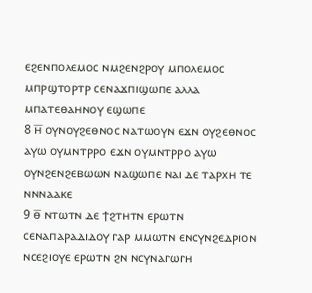ⲉϩⲉⲛⲡⲟⲗⲉⲙⲟⲥ ⲛⲙϩⲉⲛϩⲣⲟⲩ ⲙⲡⲟⲗⲉⲙⲟⲥ ⲙⲡⲣϣⲧⲟⲣⲧⲣ ⲥⲉⲛⲁϫⲡⲓϣⲱⲡⲉ ⲁⲗⲗⲁ ⲙⲡⲁⲧⲉⲑⲁⲏⲛⲟⲩ ⲉϣⲱⲡⲉ
8 ⲏ̅ ⲟⲩⲛⲟⲩϩⲉⲑⲛⲟⲥ ⲛⲁⲧⲱⲟⲩⲛ ⲉϫⲛ ⲟⲩϩⲉⲑⲛⲟⲥ ⲁⲩⲱ ⲟⲩⲙⲛⲧⲣⲣⲟ ⲉϫⲛ ⲟⲩⲙⲛⲧⲣⲣⲟ ⲁⲩⲱ ⲟⲩⲛϩⲉⲛϩⲉⲃⲱⲱⲛ ⲛⲁϣⲱⲡⲉ ⲛⲁⲓ ⲇⲉ ⲧⲁⲣⲭⲏ ⲧⲉ ⲛⲛⲛⲁⲁⲕⲉ
9 ⲑ̅ ⲛⲧⲱⲧⲛ ⲇⲉ ϯϩⲧⲏⲧⲛ ⲉⲣⲱⲧⲛ ⲥⲉⲛⲁⲡⲁⲣⲁⲇⲓⲇⲟⲩ ⲅⲁⲣ ⲙⲙⲱⲧⲛ ⲉⲛⲥⲩⲛϩⲉⲇⲣⲓⲟⲛ ⲛⲥⲉϩⲓⲟⲩⲉ ⲉⲣⲱⲧⲛ ϩⲛ ⲛⲥⲩⲛⲁⲅⲱⲅⲏ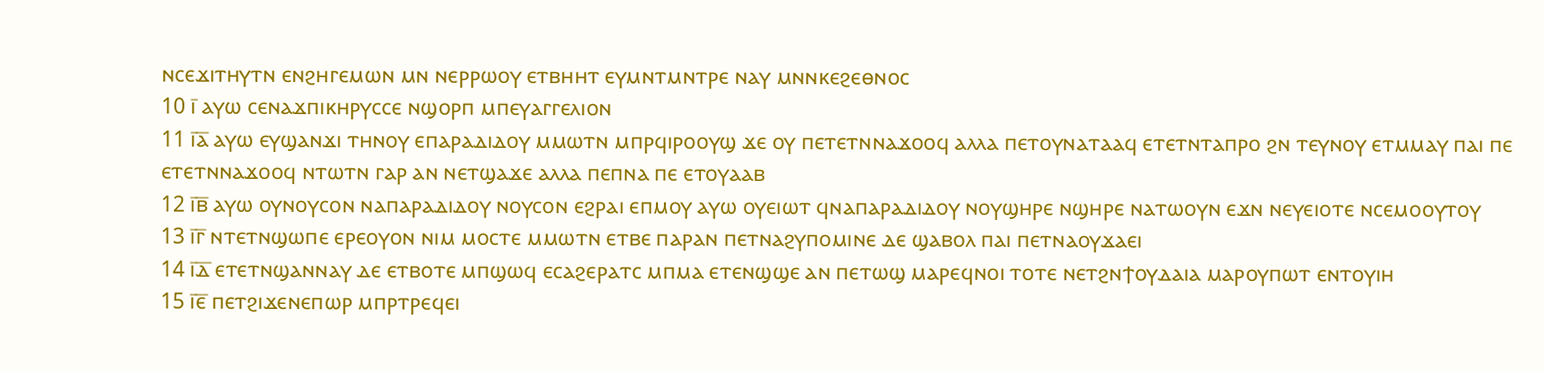ⲛⲥⲉϫⲓⲧⲏⲩⲧⲛ ⲉⲛϩⲏⲅⲉⲙⲱⲛ ⲙⲛ ⲛⲉⲣⲣⲱⲟⲩ ⲉⲧⲃⲏⲏⲧ ⲉⲩⲙⲛⲧⲙⲛⲧⲣⲉ ⲛⲁⲩ ⲙⲛⲛⲕⲉϩⲉⲑⲛⲟⲥ
10 ⲓ̅ ⲁⲩⲱ ⲥⲉⲛⲁϫⲡⲓⲕⲏⲣⲩⲥⲥⲉ ⲛϣⲟⲣⲡ ⲙⲡⲉⲩⲁⲅⲅⲉⲗⲓⲟⲛ
11 ⲓ̅ⲁ̅ ⲁⲩⲱ ⲉⲩϣⲁⲛϫⲓ ⲧⲏⲛⲟⲩ ⲉⲡⲁⲣⲁⲇⲓⲇⲟⲩ ⲙⲙⲱⲧⲛ ⲙⲡⲣϥⲓⲣⲟⲟⲩϣ ϫⲉ ⲟⲩ ⲡⲉⲧⲉⲧⲛⲛⲁϫⲟⲟϥ ⲁⲗⲗⲁ ⲡⲉⲧⲟⲩⲛⲁⲧⲁⲁϥ ⲉⲧⲉⲧⲛⲧⲁⲡⲣⲟ ϩⲛ ⲧⲉⲩⲛⲟⲩ ⲉⲧⲙⲙⲁⲩ ⲡⲁⲓ ⲡⲉ ⲉⲧⲉⲧⲛⲛⲁϫⲟⲟϥ ⲛⲧⲱⲧⲛ ⲅⲁⲣ ⲁⲛ ⲛⲉⲧϣⲁϫⲉ ⲁⲗⲗⲁ ⲡⲉⲡⲛⲁ ⲡⲉ ⲉⲧⲟⲩⲁⲁⲃ
12 ⲓ̅ⲃ̅ ⲁⲩⲱ ⲟⲩⲛⲟⲩⲥⲟⲛ ⲛⲁⲡⲁⲣⲁⲇⲓⲇⲟⲩ ⲛⲟⲩⲥⲟⲛ ⲉϩⲣⲁⲓ ⲉⲡⲙⲟⲩ ⲁⲩⲱ ⲟⲩⲉⲓⲱⲧ ϥⲛⲁⲡⲁⲣⲁⲇⲓⲇⲟⲩ ⲛⲟⲩϣⲏⲣⲉ ⲛϣⲏⲣⲉ ⲛⲁⲧⲱⲟⲩⲛ ⲉϫⲛ ⲛⲉⲩⲉⲓⲟⲧⲉ ⲛⲥⲉⲙⲟⲟⲩⲧⲟⲩ
13 ⲓ̅ⲅ̅ ⲛⲧⲉⲧⲛϣⲱⲡⲉ ⲉⲣⲉⲟⲩⲟⲛ ⲛⲓⲙ ⲙⲟⲥⲧⲉ ⲙⲙⲱⲧⲛ ⲉⲧⲃⲉ ⲡⲁⲣⲁⲛ ⲡⲉⲧⲛⲁϩⲩⲡⲟⲙⲓⲛⲉ ⲇⲉ ϣⲁⲃⲟⲗ ⲡⲁⲓ ⲡⲉⲧⲛⲁⲟⲩϫⲁⲉⲓ
14 ⲓ̅ⲇ̅ ⲉⲧⲉⲧⲛϣⲁⲛⲛⲁⲩ ⲇⲉ ⲉⲧⲃⲟⲧⲉ ⲙⲡϣⲱϥ ⲉⲥⲁϩⲉⲣⲁⲧⲥ ⲙⲡⲙⲁ ⲉⲧⲉⲛϣϣⲉ ⲁⲛ ⲡⲉⲧⲱϣ ⲙⲁⲣⲉϥⲛⲟⲓ ⲧⲟⲧⲉ ⲛⲉⲧϩⲛϯⲟⲩⲇⲁⲓⲁ ⲙⲁⲣⲟⲩⲡⲱⲧ ⲉⲛⲧⲟⲩⲓⲏ
15 ⲓ̅ⲉ̅ ⲡⲉⲧϩⲓϫⲉⲛⲉⲡⲱⲣ ⲙⲡⲣⲧⲣⲉϥⲉⲓ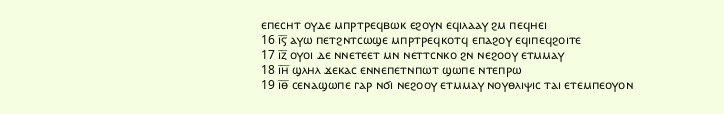ⲉⲡⲉⲥⲏⲧ ⲟⲩⲇⲉ ⲙⲡⲣⲧⲣⲉϥⲃⲱⲕ ⲉϩⲟⲩⲛ ⲉϥⲓⲗⲁⲁⲩ ϩⲙ ⲡⲉϥⲏⲉⲓ
16 ⲓ̅ⲋ̅ ⲁⲩⲱ ⲡⲉⲧϩⲛⲧⲥⲱϣⲉ ⲙⲡⲣⲧⲣⲉϥⲕⲟⲧϥ ⲉⲡⲁϩⲟⲩ ⲉϥⲓⲡⲉϥϩⲟⲓⲧⲉ
17 ⲓ̅ⲍ̅ ⲟⲩⲟⲓ ⲇⲉ ⲛⲛⲉⲧⲉⲉⲧ ⲙⲛ ⲛⲉⲧⲧⲥⲛⲕⲟ ϩⲛ ⲛⲉϩⲟⲟⲩ ⲉⲧⲙⲙⲁⲩ
18 ⲓ̅ⲏ̅ ϣⲗⲏⲗ ϫⲉⲕⲁⲥ ⲉⲛⲛⲉⲡⲉⲧⲛⲡⲱⲧ ϣⲱⲡⲉ ⲛⲧⲉⲡⲣⲱ
19 ⲓ̅ⲑ̅ ⲥⲉⲛⲁϣⲱⲡⲉ ⲅⲁⲣ ⲛϭⲓ ⲛⲉϩⲟⲟⲩ ⲉⲧⲙⲙⲁⲩ ⲛⲟⲩⲑⲗⲓⲯⲓⲥ ⲧⲁⲓ ⲉⲧⲉⲙⲡⲉⲟⲩⲟⲛ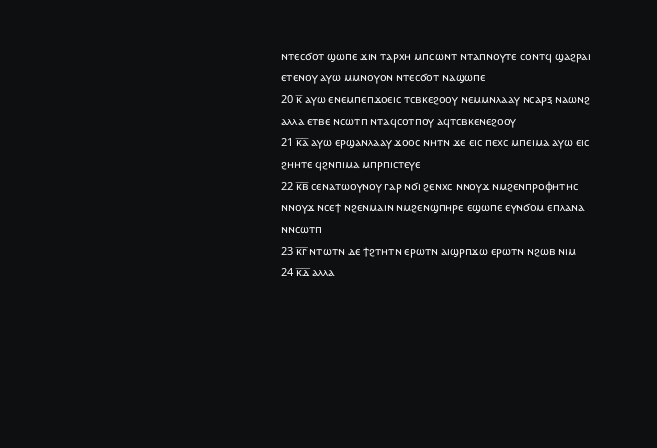ⲛⲧⲉⲥϭⲟⲧ ϣⲱⲡⲉ ϫⲓⲛ ⲧⲁⲣⲭⲏ ⲙⲡⲥⲱⲛⲧ ⲛⲧⲁⲡⲛⲟⲩⲧⲉ ⲥⲟⲛⲧϥ ϣⲁϩⲣⲁⲓ ⲉⲧⲉⲛⲟⲩ ⲁⲩⲱ ⲙⲙⲛⲟⲩⲟⲛ ⲛⲧⲉⲥϭⲟⲧ ⲛⲁϣⲱⲡⲉ
20 ⲕ̅ ⲁⲩⲱ ⲉⲛⲉⲙⲡⲉⲡϫⲟⲉⲓⲥ ⲧⲥⲃⲕⲉϩⲟⲟⲩ ⲛⲉⲙⲙⲛⲗⲁⲁⲩ ⲛⲥⲁⲣⲝ ⲛⲁⲱⲛϩ ⲁⲗⲗⲁ ⲉⲧⲃⲉ ⲛⲥⲱⲧⲡ ⲛⲧⲁϥⲥⲟⲧⲡⲟⲩ ⲁϥⲧⲥⲃⲕⲉⲛⲉϩⲟⲟⲩ
21 ⲕ̅ⲁ̅ ⲁⲩⲱ ⲉⲣϣⲁⲛⲗⲁⲁⲩ ϫⲟⲟⲥ ⲛⲏⲧⲛ ϫⲉ ⲉⲓⲥ ⲡⲉⲭⲥ ⲙⲡⲉⲓⲙⲁ ⲁⲩⲱ ⲉⲓⲥ ϩⲏⲏⲧⲉ ϥϩⲛⲡⲓⲙⲁ ⲙⲡⲣⲡⲓⲥⲧⲉⲩⲉ
22 ⲕ̅ⲃ̅ ⲥⲉⲛⲁⲧⲱⲟⲩⲛⲟⲩ ⲅⲁⲣ ⲛϭⲓ ϩⲉⲛⲭⲥ ⲛⲛⲟⲩϫ ⲛⲙϩⲉⲛⲡⲣⲟⲫⲏⲧⲏⲥ ⲛⲛⲟⲩϫ ⲛⲥⲉϯ ⲛϩⲉⲛⲙⲁⲓⲛ ⲛⲙϩⲉⲛϣⲡⲏⲣⲉ ⲉϣⲱⲡⲉ ⲉⲩⲛϭⲟⲙ ⲉⲡⲗⲁⲛⲁ ⲛⲛⲥⲱⲧⲡ
23 ⲕ̅ⲅ̅ ⲛⲧⲱⲧⲛ ⲇⲉ ϯϩⲧⲏⲧⲛ ⲉⲣⲱⲧⲛ ⲁⲓϣⲣⲡϫⲱ ⲉⲣⲱⲧⲛ ⲛϩⲱⲃ ⲛⲓⲙ
24 ⲕ̅ⲇ̅ ⲁⲗⲗⲁ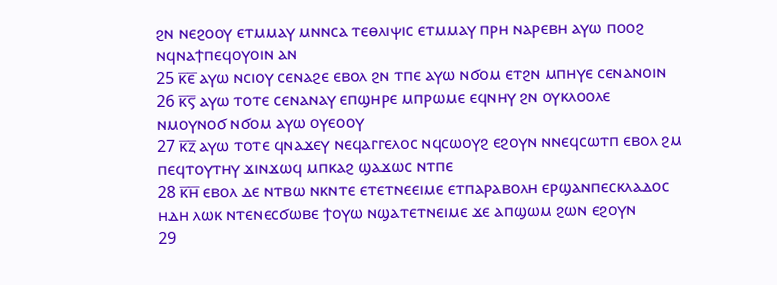ϩⲛ ⲛⲉϩⲟⲟⲩ ⲉⲧⲙⲙⲁⲩ ⲙⲛⲛⲥⲁ ⲧⲉⲑⲗⲓⲯⲓⲥ ⲉⲧⲙⲙⲁⲩ ⲡⲣⲏ ⲛⲁⲣⲉⲃⲏ ⲁⲩⲱ ⲡⲟⲟϩ ⲛϥⲛⲁϯⲡⲉϥⲟⲩⲟⲓⲛ ⲁⲛ
25 ⲕ̅ⲉ̅ ⲁⲩⲱ ⲛⲥⲓⲟⲩ ⲥⲉⲛⲁϩⲉ ⲉⲃⲟⲗ ϩⲛ ⲧⲡⲉ ⲁⲩⲱ ⲛϭⲟⲙ ⲉⲧϩⲛ ⲙⲡⲏⲩⲉ ⲥⲉⲛⲁⲛⲟⲓⲛ
26 ⲕ̅ⲋ̅ ⲁⲩⲱ ⲧⲟⲧⲉ ⲥⲉⲛⲁⲛⲁⲩ ⲉⲡϣⲏⲣⲉ ⲙⲡⲣⲱⲙⲉ ⲉϥⲛⲏⲩ ϩⲛ ⲟⲩⲕⲗⲟⲟⲗⲉ ⲛⲙⲟⲩⲛⲟϭ ⲛϭⲟⲙ ⲁⲩⲱ ⲟⲩⲉⲟⲟⲩ
27 ⲕ̅ⲍ̅ ⲁⲩⲱ ⲧⲟⲧⲉ ϥⲛⲁϫⲉⲩ ⲛⲉϥⲁⲅⲅⲉⲗⲟⲥ ⲛϥⲥⲱⲟⲩϩ ⲉϩⲟⲩⲛ ⲛⲛⲉϥⲥⲱⲧⲡ ⲉⲃⲟⲗ ϩⲙ ⲡⲉϥⲧⲟⲩⲧⲏⲩ ϫⲓⲛϫⲱϥ ⲙⲡⲕⲁϩ ϣⲁϫⲱⲥ ⲛⲧⲡⲉ
28 ⲕ̅ⲏ̅ ⲉⲃⲟⲗ ⲇⲉ ⲛⲧⲃⲱ ⲛⲕⲛⲧⲉ ⲉⲧⲉⲧⲛⲉⲉⲓⲙⲉ ⲉⲧⲡⲁⲣⲁⲃⲟⲗⲏ ⲉⲣϣⲁⲛⲡⲉⲥⲕⲗⲁⲇⲟⲥ ⲏⲇⲏ ⲗⲱⲕ ⲛⲧⲉⲛⲉⲥϭⲱⲃⲉ ϯⲟⲩⲱ ⲛϣⲁⲧⲉⲧⲛⲉⲓⲙⲉ ϫⲉ ⲁⲡϣⲱⲙ ϩⲱⲛ ⲉϩⲟⲩⲛ
29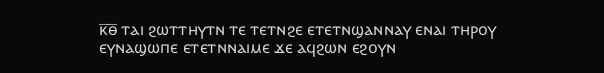ⲕ̅ⲑ̅ ⲧⲁⲓ ϩⲱⲧⲧⲏⲩⲧⲛ ⲧⲉ ⲧⲉⲧⲛϩⲉ ⲉⲧⲉⲧⲛϣⲁⲛⲛⲁⲩ ⲉⲛⲁⲓ ⲧⲏⲣⲟⲩ ⲉⲩⲛⲁϣⲱⲡⲉ ⲉⲧⲉⲧⲛⲛⲁⲓⲙⲉ ϫⲉ ⲁϥϩⲱⲛ ⲉϩⲟⲩⲛ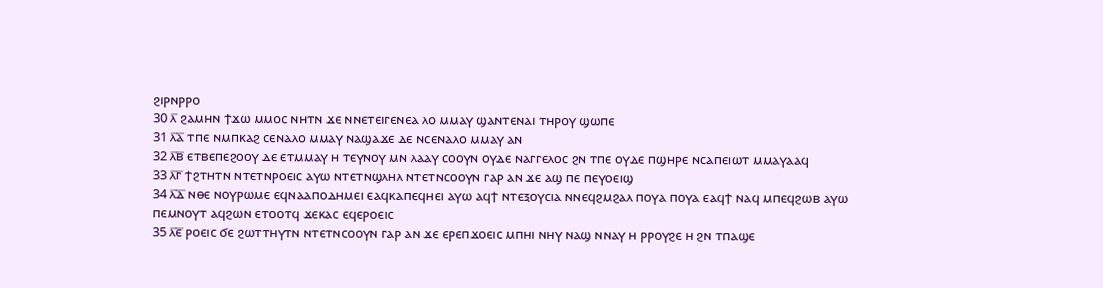ϩⲓⲣⲛⲣⲣⲟ
30 ⲗ̅ ϩⲁⲙⲏⲛ ϯϫⲱ ⲙⲙⲟⲥ ⲛⲏⲧⲛ ϫⲉ ⲛⲛⲉⲧⲉⲓⲅⲉⲛⲉⲁ ⲗⲟ ⲙⲙⲁⲩ ϣⲁⲛⲧⲉⲛⲁⲓ ⲧⲏⲣⲟⲩ ϣⲱⲡⲉ
31 ⲗ̅ⲁ̅ ⲧⲡⲉ ⲛⲙⲡⲕⲁϩ ⲥⲉⲛⲁⲗⲟ ⲙⲙⲁⲩ ⲛⲁϣⲁϫⲉ ⲇⲉ ⲛⲥⲉⲛⲁⲗⲟ ⲙⲙⲁⲩ ⲁⲛ
32 ⲗ̅ⲃ̅ ⲉⲧⲃⲉⲡⲉϩⲟⲟⲩ ⲇⲉ ⲉⲧⲙⲙⲁⲩ ⲏ ⲧⲉⲩⲛⲟⲩ ⲙⲛ ⲗⲁⲁⲩ ⲥⲟⲟⲩⲛ ⲟⲩⲇⲉ ⲛⲁⲅⲅⲉⲗⲟⲥ ϩⲛ ⲧⲡⲉ ⲟⲩⲇⲉ ⲡϣⲏⲣⲉ ⲛⲥⲁⲡⲉⲓⲱⲧ ⲙⲙⲁⲩⲁⲁϥ
33 ⲗ̅ⲅ̅ ϯϩⲧⲏⲧⲛ ⲛⲧⲉⲧⲛⲣⲟⲉⲓⲥ ⲁⲩⲱ ⲛⲧⲉⲧⲛϣⲗⲏⲗ ⲛⲧⲉⲧⲛⲥⲟⲟⲩⲛ ⲅⲁⲣ ⲁⲛ ϫⲉ ⲁϣ ⲡⲉ ⲡⲉⲩⲟⲉⲓϣ
34 ⲗ̅ⲇ̅ ⲛⲑⲉ ⲛⲟⲩⲣⲱⲙⲉ ⲉϥⲛⲁⲁⲡⲟⲇⲏⲙⲉⲓ ⲉⲁϥⲕⲁⲡⲉϥⲏⲉⲓ ⲁⲩⲱ ⲁϥϯ ⲛⲧⲉⲝⲟⲩⲥⲓⲁ ⲛⲛⲉϥϩⲙϩⲁⲗ ⲡⲟⲩⲁ ⲡⲟⲩⲁ ⲉⲁϥϯ ⲛⲁϥ ⲙⲡⲉϥϩⲱⲃ ⲁⲩⲱ ⲡⲉⲙⲛⲟⲩⲧ ⲁϥϩⲱⲛ ⲉⲧⲟⲟⲧϥ ϫⲉⲕⲁⲥ ⲉϥⲉⲣⲟⲉⲓⲥ
35 ⲗ̅ⲉ̅ ⲣⲟⲉⲓⲥ ϭⲉ ϩⲱⲧⲧⲏⲩⲧⲛ ⲛⲧⲉⲧⲛⲥⲟⲟⲩⲛ ⲅⲁⲣ ⲁⲛ ϫⲉ ⲉⲣⲉⲡϫⲟⲉⲓⲥ ⲙⲡⲏⲓ ⲛⲏⲩ ⲛⲁϣ ⲛⲛⲁⲩ ⲏ ⲣⲣⲟⲩϩⲉ ⲏ ϩⲛ ⲧⲡⲁϣⲉ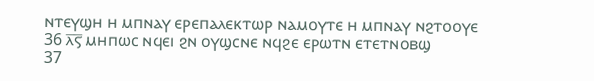ⲛⲧⲉⲩϣⲏ ⲏ ⲙⲡⲛⲁⲩ ⲉⲣⲉⲡⲁⲗⲉⲕⲧⲱⲣ ⲛⲁⲙⲟⲩⲧⲉ ⲏ ⲙⲡⲛⲁⲩ ⲛϩⲧⲟⲟⲩⲉ
36 ⲗ̅ⲋ̅ ⲙⲏⲡⲱⲥ ⲛϥⲉⲓ ϩⲛ ⲟⲩϣⲥⲛⲉ ⲛϥϩⲉ ⲉⲣⲱⲧⲛ ⲉⲧⲉⲧⲛⲟⲃϣ
37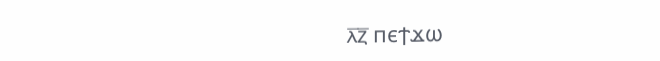ⲗ̅ⲍ̅ ⲡⲉϯϫⲱ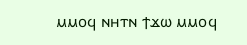ⲙⲙⲟϥ ⲛⲏⲧⲛ ϯϫⲱ ⲙⲙⲟϥ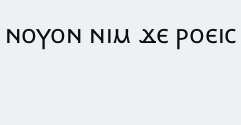ⲛⲟⲩⲟⲛ ⲛⲓⲙ ϫⲉ ⲣⲟⲉⲓⲥ